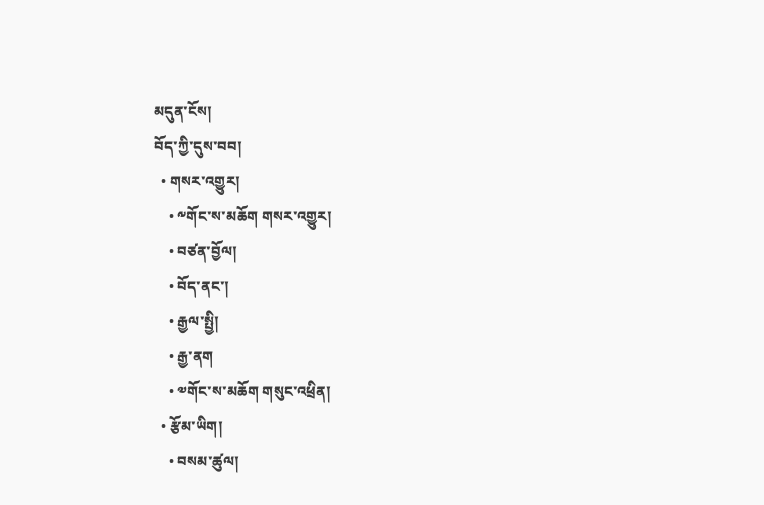མདུན་ངོས།
བོད་ཀྱི་དུས་བབ།
  • གསར་འགྱུར།
    • ༸གོང་ས་མཆོག གསར་འགྱུར།
    • བཙན་བྱོལ།
    • བོད་ནང་།
    • རྒྱལ་སྤྱི།
    • རྒྱ་ནག
    • ༧གོང་ས་མཆོག གསུང་འཕྲིན།
  • རྩོམ་ཡིག།
    • བསམ་ཚུལ།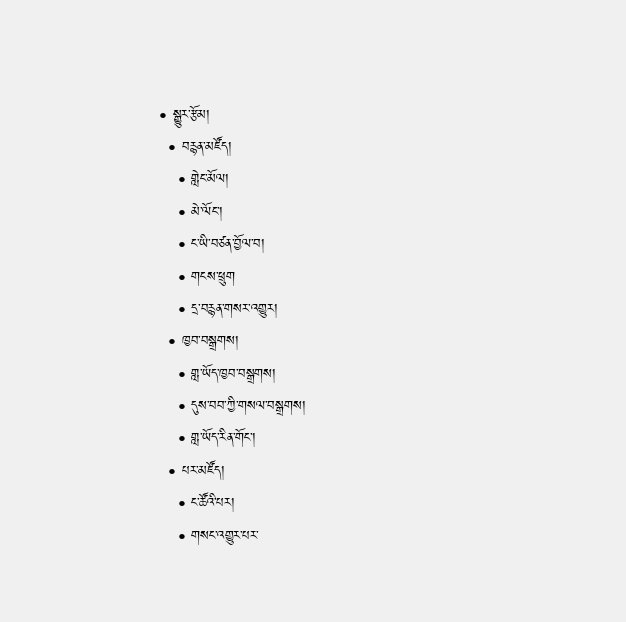• སྒྱུར་རྩོམ།
  • བརྙན་མཛོད།
    • གླེང་མོལ།
    • མེ་ལོང་།
    • ང་ཡི་བཙན་བྱོལ་བ།
    • གངས་ཕྲུག
    • དྲ་བརྙན་གསར་འགྱུར།
  • ཁྱབ་བསྒྲགས།
    • གླ་ཡོད་ཁྱབ་བསྒྲགས།
    • དུས་བབ་ཀྱི་གསལ་བསྒྲགས།
    • གླ་ཡོད་རིན་གོང་།
  • པར་མཛོད།
    • ང་ཚོའི་པར།
    • གསང་འགྱུར་པར་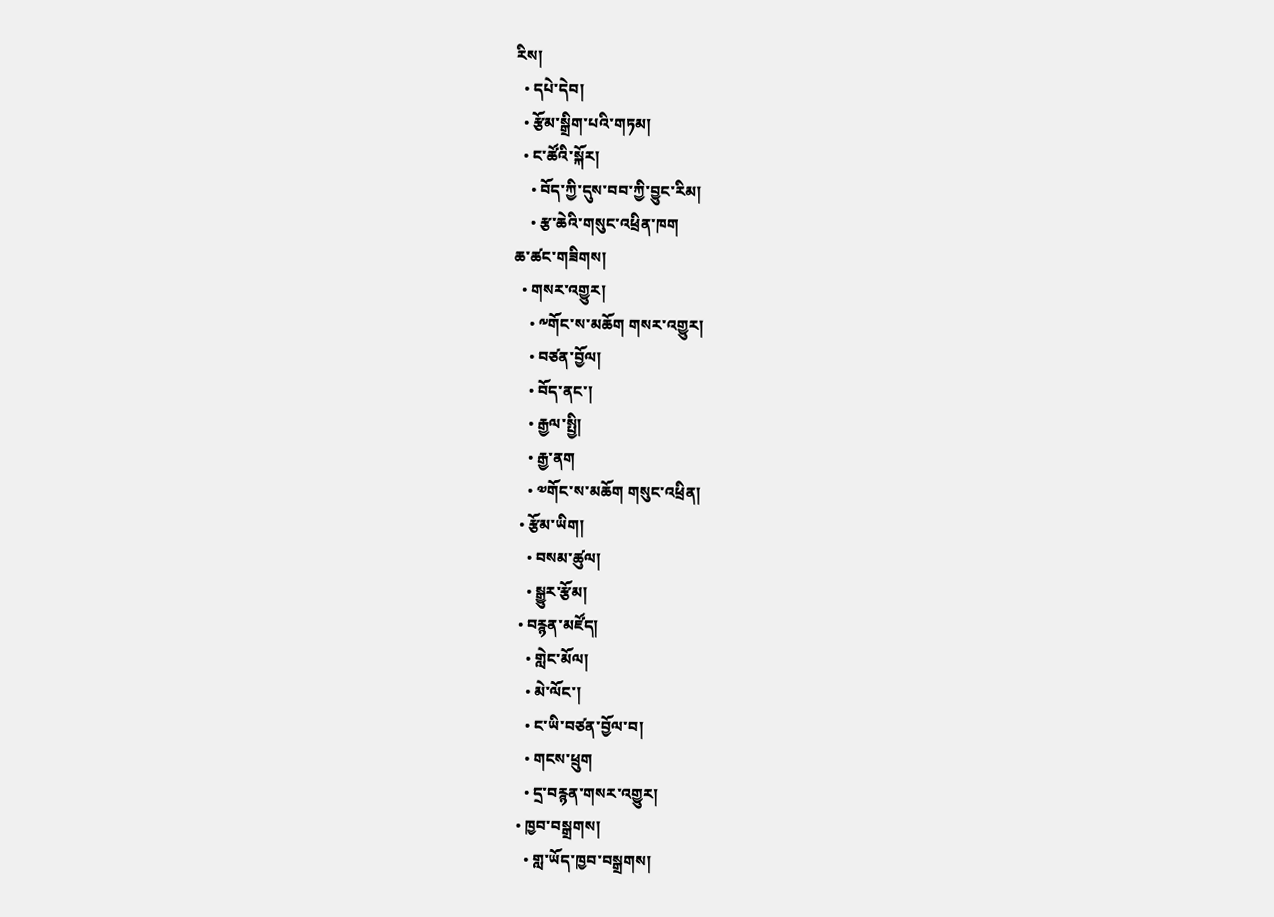རིས།
  • དཔེ་དེབ།
  • རྩོམ་སྒྲིག་པའི་གཏམ།
  • ང་ཚོའི་སྐོར།
    • བོད་ཀྱི་དུས་བབ་ཀྱི་བྱུང་རིམ།
    • རྩ་ཆེའི་གསུང་འཕྲིན་ཁག
ཆ་ཚང་གཟིགས།
  • གསར་འགྱུར།
    • ༸གོང་ས་མཆོག གསར་འགྱུར།
    • བཙན་བྱོལ།
    • བོད་ནང་།
    • རྒྱལ་སྤྱི།
    • རྒྱ་ནག
    • ༧གོང་ས་མཆོག གསུང་འཕྲིན།
  • རྩོམ་ཡིག།
    • བསམ་ཚུལ།
    • སྒྱུར་རྩོམ།
  • བརྙན་མཛོད།
    • གླེང་མོལ།
    • མེ་ལོང་།
    • ང་ཡི་བཙན་བྱོལ་བ།
    • གངས་ཕྲུག
    • དྲ་བརྙན་གསར་འགྱུར།
  • ཁྱབ་བསྒྲགས།
    • གླ་ཡོད་ཁྱབ་བསྒྲགས།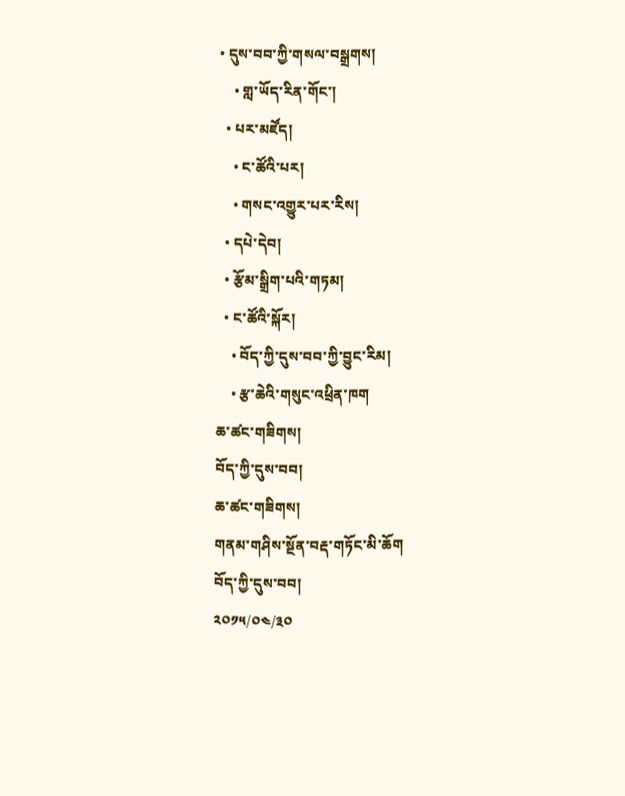• དུས་བབ་ཀྱི་གསལ་བསྒྲགས།
    • གླ་ཡོད་རིན་གོང་།
  • པར་མཛོད།
    • ང་ཚོའི་པར།
    • གསང་འགྱུར་པར་རིས།
  • དཔེ་དེབ།
  • རྩོམ་སྒྲིག་པའི་གཏམ།
  • ང་ཚོའི་སྐོར།
    • བོད་ཀྱི་དུས་བབ་ཀྱི་བྱུང་རིམ།
    • རྩ་ཆེའི་གསུང་འཕྲིན་ཁག
ཆ་ཚང་གཟིགས།
བོད་ཀྱི་དུས་བབ།
ཆ་ཚང་གཟིགས།
གནམ་གཤིས་སྔོན་བརྡ་གཏོང་མི་ཆོག
བོད་ཀྱི་དུས་བབ།
༢༠༡༥/༠༤/༣༠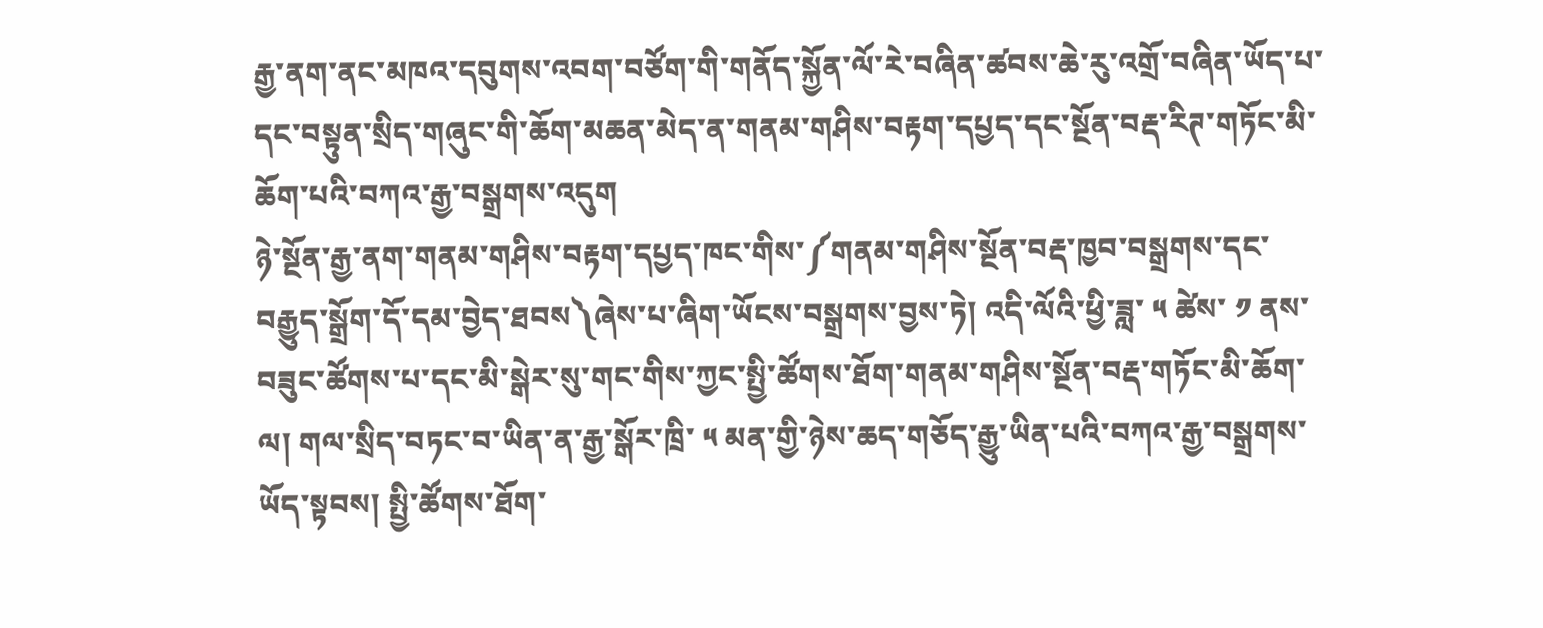རྒྱ་ནག་ནང་མཁའ་དབུགས་འབག་བཙོག་གི་གནོད་སྐྱོན་ལོ་རེ་བཞིན་ཚབས་ཆེ་རུ་འགྲོ་བཞིན་ཡོད་པ་དང་བསྟུན་སྲིད་གཞུང་གི་ཆོག་མཆན་མེད་ན་གནམ་གཤིས་བརྟག་དཔྱད་དང་སྔོན་བརྡ་རིཊ་གཏོང་མི་ཆོག་པའི་བཀའ་རྒྱ་བསྒྲགས་འདུག
ཉེ་སྔོན་རྒྱ་ནག་གནམ་གཤིས་བརྟག་དཔྱད་ཁང་གིས་༼གནམ་གཤིས་སྔོན་བརྡ་ཁྱབ་བསྒྲགས་དང་བརྒྱུད་སྒྲོག་དོ་དམ་བྱེད་ཐབས༽ཞེས་པ་ཞིག་ཡོངས་བསྒྲགས་བྱས་ཏེ། འདི་ལོའི་ཕྱི་ཟླ་ ༥ ཚེས་ ༡ ནས་བཟུང་ཚོགས་པ་དང་མི་སྒེར་སུ་གང་གིས་ཀྱང་སྤྱི་ཚོགས་ཐོག་གནམ་གཤིས་སྔོན་བརྡ་གཏོང་མི་ཆོག་ལ། གལ་སྲིད་བཏང་བ་ཡིན་ན་རྒྱ་སྒོར་ཁྲི་ ༥ མན་གྱི་ཉེས་ཆད་གཅོད་རྒྱུ་ཡིན་པའི་བཀའ་རྒྱ་བསྒྲགས་ཡོད་སྟབས། སྤྱི་ཚོགས་ཐོག་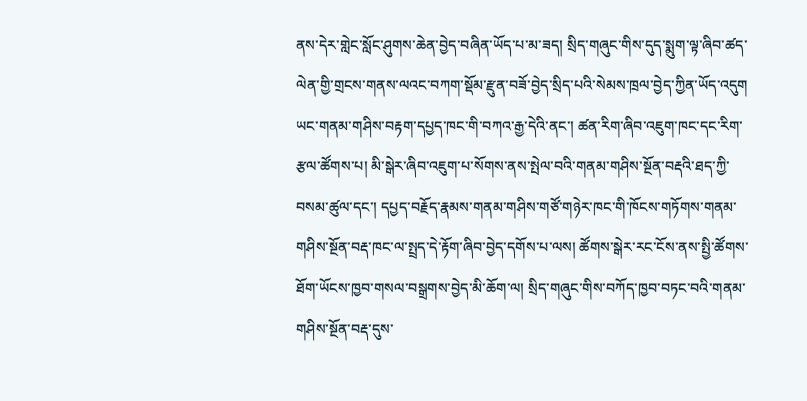ནས་དེར་གླེང་སློང་ཤུགས་ཆེན་བྱེད་བཞིན་ཡོད་པ་མ་ཟད། སྲིད་གཞུང་གིས་དུད་སྨུག་ལྟ་ཞིབ་ཚད་ལེན་གྱི་གྲངས་གནས་ལའང་བཀག་སྡོམ་རྫུན་བཟོ་བྱེད་སྲིད་པའི་སེམས་ཁྲལ་བྱེད་ཀྱིན་ཡོད་འདུག
ཡང་གནམ་གཤིས་བརྟག་དཔྱད་ཁང་གི་བཀའ་རྒྱ་དེའི་ནང་། ཚན་རིག་ཞིབ་འཇུག་ཁང་དང་རིག་རྩལ་ཚོགས་པ། མི་སྒེར་ཞིབ་འཇུག་པ་སོགས་ནས་སྤེལ་བའི་གནམ་གཤིས་སྔོན་བརྡའི་ཐད་ཀྱི་བསམ་ཚུལ་དང་། དཔྱད་བརྗོད་རྣམས་གནམ་གཤིས་གཙོ་གཉེར་ཁང་གི་ཁོངས་གཏོགས་གནམ་གཤིས་སྔོན་བརྡ་ཁང་ལ་སྤྲད་དེ་རྟོག་ཞིབ་བྱེད་དགོས་པ་ལས། ཚོགས་སྒེར་རང་ངོས་ནས་སྤྱི་ཚོགས་ཐོག་ཡོངས་ཁྱབ་གསལ་བསྒྲགས་བྱེད་མི་ཆོག་ལ། སྲིད་གཞུང་གིས་བཀོད་ཁྱབ་བཏང་བའི་གནམ་གཤིས་སྔོན་བརྡ་དུས་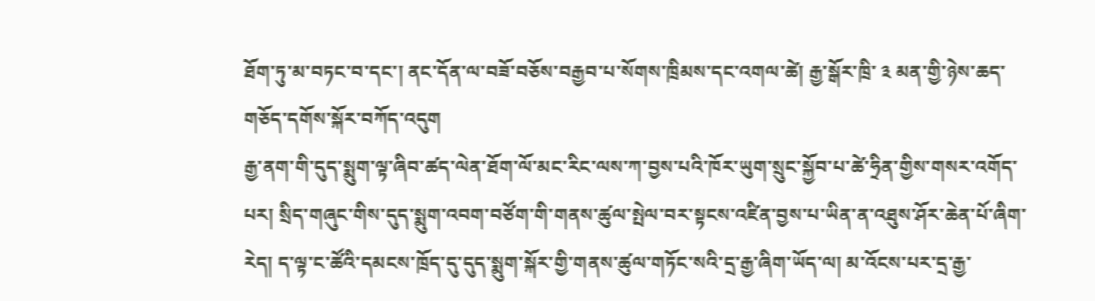ཐོག་ཏུ་མ་བཏང་བ་དང་། ནང་དོན་ལ་བཟོ་བཅོས་བརྒྱབ་པ་སོགས་ཁྲིམས་དང་འགལ་ཚེ། རྒྱ་སྒོར་ཁྲི་ ༣ མན་གྱི་ཉེས་ཆད་གཅོད་དགོས་སྐོར་བཀོད་འདུག
རྒྱ་ནག་གི་དུད་སྨུག་ལྟ་ཞིབ་ཚད་ལེན་ཐོག་ལོ་མང་རིང་ལས་ཀ་བྱས་པའི་ཁོར་ཡུག་སྲུང་སྐྱོབ་པ་ཚེ་ཧྲིན་གྱིས་གསར་འགོད་པར། སྲིད་གཞུང་གིས་དུད་སྨུག་འབག་བཙོག་གི་གནས་ཚུལ་སྤེལ་བར་སྟངས་འཛིན་བྱས་པ་ཡིན་ན་འཐུས་ཤོར་ཆེན་པོ་ཞིག་རེད། ད་ལྟ་ང་ཚོའི་དམངས་ཁྲོད་དུ་དུད་སྨུག་སྐོར་གྱི་གནས་ཚུལ་གཏོང་སའི་དྲ་རྒྱ་ཞིག་ཡོད་ལ། མ་འོངས་པར་དྲ་རྒྱ་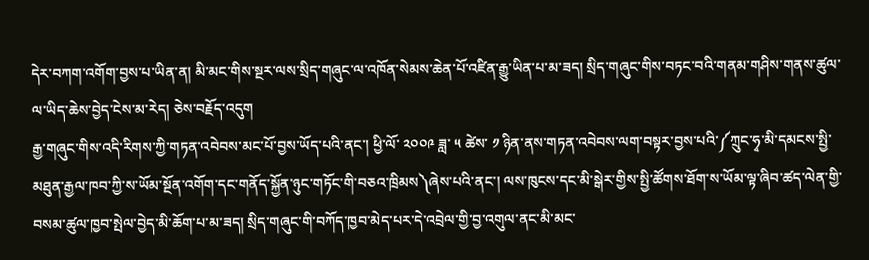དེར་བཀག་འགོག་བྱས་པ་ཡིན་ན། མི་མང་གིས་སྔར་ལས་སྲིད་གཞུང་ལ་འཁོན་སེམས་ཆེན་པོ་འཛིན་རྒྱུ་ཡིན་པ་མ་ཟད། སྲིད་གཞུང་གིས་བཏང་བའི་གནམ་གཤིས་གནས་ཚུལ་ལ་ཡིད་ཆེས་བྱེད་ངེས་མ་རེད། ཅེས་བརྗོད་འདུག
རྒྱ་གཞུང་གིས་འདི་རིགས་ཀྱི་གཏན་འབེབས་མང་པོ་བྱས་ཡོད་པའི་ནང་། ཕྱི་ལོ་ ༢༠༠༩ ཟླ་ ༥ ཚེས་ ༡ ཉིན་ནས་གཏན་འབེབས་ལག་བསྟར་བྱས་པའི་༼ཀྲུང་ཧྭ་མི་དམངས་སྤྱི་མཐུན་རྒྱལ་ཁབ་ཀྱི་ས་ཡོམ་སྔོན་འགོག་དང་གནོད་སྐྱོན་ཉུང་གཏོང་གི་བཅའ་ཁྲིམས༽ཞེས་པའི་ནང་། ལས་ཁུངས་དང་མི་སྒེར་གྱིས་སྤྱི་ཚོགས་ཐོག་ས་ཡོམ་ལྟ་ཞིབ་ཚད་ལེན་གྱི་བསམ་ཚུལ་ཁྱབ་སྤེལ་བྱེད་མི་ཆོག་པ་མ་ཟད། སྲིད་གཞུང་གི་བཀོད་ཁྱབ་མེད་པར་དེ་འབྲེལ་གྱི་བྱ་འགུལ་ནང་མི་མང་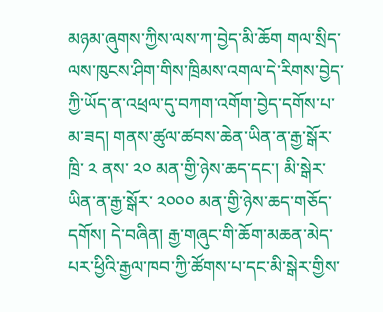མཉམ་ཞུགས་ཀྱིས་ལས་ཀ་བྱེད་མི་ཆོག གལ་སྲིད་ལས་ཁུངས་ཤིག་གིས་ཁྲིམས་འགལ་དེ་རིགས་བྱེད་ཀྱི་ཡོད་ན་འཕྲལ་དུ་བཀག་འགོག་བྱེད་དགོས་པ་མ་ཟད། གནས་ཚུལ་ཚབས་ཆེན་ཡིན་ན་རྒྱ་སྒོར་ཁྲི་ ༢ ནས་ ༢༠ མན་གྱི་ཉེས་ཆད་དང་། མི་སྒེར་ཡིན་ན་རྒྱ་སྒོར་ ༢༠༠༠ མན་གྱི་ཉེས་ཆད་གཅོད་དགོས། དེ་བཞིན། རྒྱ་གཞུང་གི་ཆོག་མཆན་མེད་པར་ཕྱིའི་རྒྱལ་ཁབ་ཀྱི་ཚོགས་པ་དང་མི་སྒེར་གྱིས་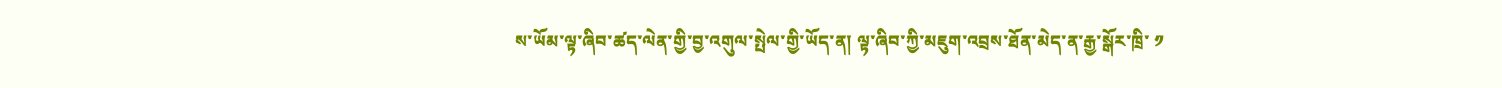ས་ཡོམ་ལྟ་ཞིབ་ཚད་ལེན་གྱི་བྱ་འགུལ་སྤེལ་གྱི་ཡོད་ན། ལྟ་ཞིབ་ཀྱི་མཇུག་འབྲས་ཐོན་མེད་ན་རྒྱ་སྒོར་ཁྲི་ ༡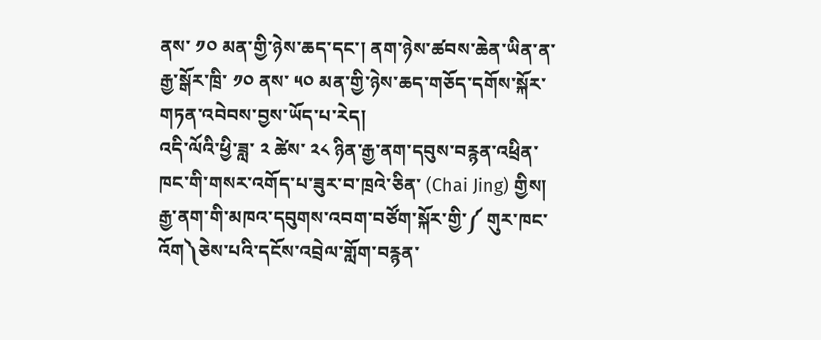ནས་ ༡༠ མན་གྱི་ཉེས་ཆད་དང་། ནག་ཉེས་ཚབས་ཆེན་ཡིན་ན་རྒྱ་སྒོར་ཁྲི་ ༡༠ ནས་ ༥༠ མན་གྱི་ཉེས་ཆད་གཅོད་དགོས་སྐོར་གཏན་འབེབས་བྱས་ཡོད་པ་རེད།
འདི་ལོའི་ཕྱི་ཟླ་ ༢ ཚེས་ ༢༨ ཉིན་རྒྱ་ནག་དབུས་བརྙན་འཕྲིན་ཁང་གི་གསར་འགོད་པ་ཟུར་བ་ཁྲའེ་ཅིན་ (Chai Jing) གྱིས། རྒྱ་ནག་གི་མཁའ་དབུགས་འབག་བཙོག་སྐོར་གྱི་༼ གུར་ཁང་འོག༽ཅེས་པའི་དངོས་འབྲེལ་གློག་བརྙན་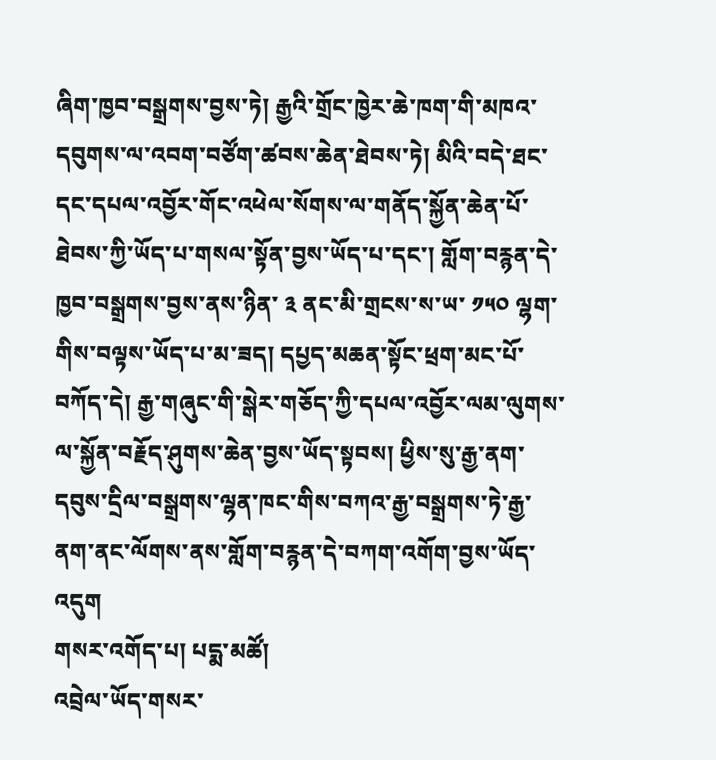ཞིག་ཁྱབ་བསྒྲགས་བྱས་ཏེ། རྒྱའི་གྲོང་ཁྱེར་ཆེ་ཁག་གི་མཁའ་དབུགས་ལ་འབག་བཙོག་ཚབས་ཆེན་ཐེབས་ཏེ། མིའི་བདེ་ཐང་དང་དཔལ་འབྱོར་གོང་འཕེལ་སོགས་ལ་གནོད་སྐྱོན་ཆེན་པོ་ཐེབས་ཀྱི་ཡོད་པ་གསལ་སྟོན་བྱས་ཡོད་པ་དང་། གློག་བརྙན་དེ་ཁྱབ་བསྒྲགས་བྱས་ནས་ཉིན་ ༣ ནང་མི་གྲངས་ས་ཡ་ ༡༥༠ ལྷག་གིས་བལྟས་ཡོད་པ་མ་ཟད། དཔྱད་མཆན་སྟོང་ཕྲག་མང་པོ་བཀོད་དེ། རྒྱ་གཞུང་གི་སྒེར་གཅོད་ཀྱི་དཔལ་འབྱོར་ལམ་ལུགས་ལ་སྐྱོན་བརྗོད་ཤུགས་ཆེན་བྱས་ཡོད་སྟབས། ཕྱིས་སུ་རྒྱ་ནག་དབུས་དྲིལ་བསྒྲགས་ལྷན་ཁང་གིས་བཀའ་རྒྱ་བསྒྲགས་ཏེ་རྒྱ་ནག་ནང་ལོགས་ནས་གློག་བརྙན་དེ་བཀག་འགོག་བྱས་ཡོད་འདུག
གསར་འགོད་པ། པདྨ་མཚོ།
འབྲེལ་ཡོད་གསར་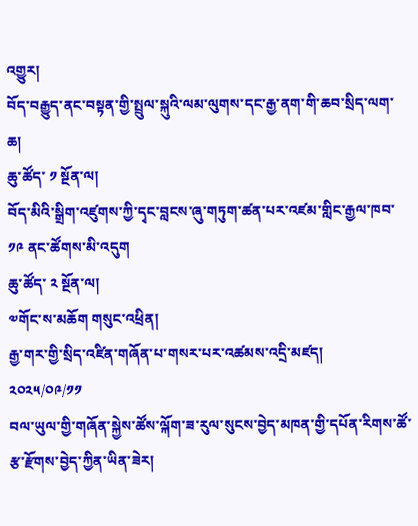འགྱུར།
བོད་བརྒྱུད་ནང་བསྟན་གྱི་སྤྲུལ་སྐུའི་ལམ་ལུགས་དང་རྒྱ་ནག་གི་ཆབ་སྲིད་ལག་ཆ།
ཆུ་ཚོད་ ༡ སྔོན་ལ།
བོད་མིའི་སྒྲིག་འཛུགས་ཀྱི་དྭང་བླངས་ཞུ་གཏུག་ཚན་པར་འཛམ་གླིང་རྒྱལ་ཁབ་ ༡༩ ནང་ཚོགས་མི་འདུག
ཆུ་ཚོད་ ༢ སྔོན་ལ།
༧གོང་ས་མཆོག གསུང་འཕྲིན།
རྒྱ་གར་གྱི་སྲིད་འཛིན་གཞོན་པ་གསར་པར་འཚམས་འདྲི་མཛད།
༢༠༢༥/༠༩/༡༡
བལ་ཡུལ་གྱི་གཞོན་སྐྱེས་ཚོས་ལྐོག་ཟ་རུལ་སུངས་བྱེད་མཁན་གྱི་དཔོན་རིགས་ཚོ་རྩ་རྫོགས་བྱེད་ཀྱིན་ཡིན་ཟེར།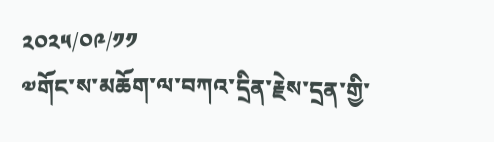༢༠༢༥/༠༩/༡༡
༧གོང་ས་མཆོག་ལ་བཀའ་དྲིན་རྗེས་དྲན་གྱི་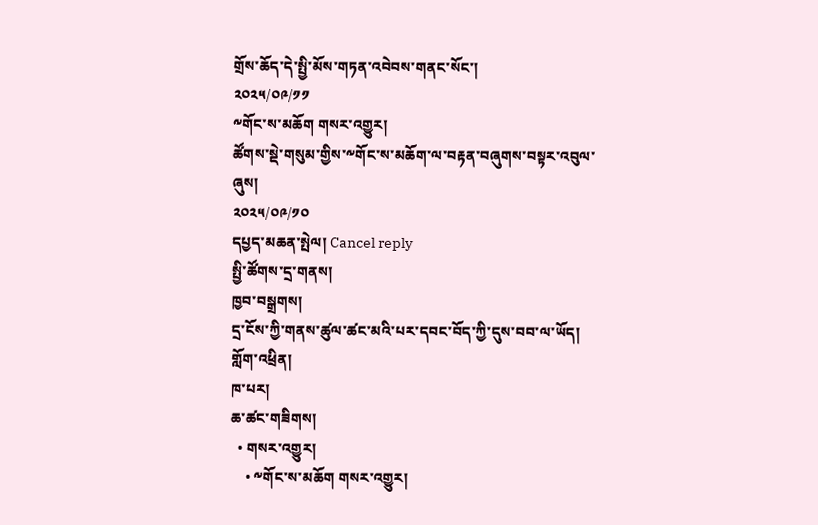གྲོས་ཆོད་དེ་སྤྱི་མོས་གཏན་འབེབས་གནང་སོང་།
༢༠༢༥/༠༩/༡༡
༸གོང་ས་མཆོག གསར་འགྱུར།
ཚོགས་སྡེ་གསུམ་གྱིས་༸གོང་ས་མཆོག་ལ་བརྟན་བཞུགས་བསྟར་འབུལ་ཞུས།
༢༠༢༥/༠༩/༡༠
དཔྱད་མཆན་སྤེལ། Cancel reply
སྤྱི་ཚོགས་དྲ་གནས།
ཁྱབ་བསྒྲགས།
དྲ་ངོས་ཀྱི་གནས་ཚུལ་ཚང་མའི་པར་དབང་བོད་ཀྱི་དུས་བབ་ལ་ཡོད།
གློག་འཕྲིན།
ཁ་པར།
ཆ་ཚང་གཟིགས།
  • གསར་འགྱུར།
    • ༸གོང་ས་མཆོག གསར་འགྱུར།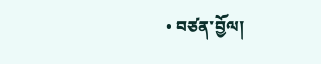• བཙན་བྱོལ།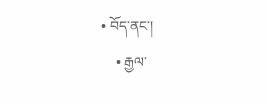• བོད་ནང་།
    • རྒྱལ་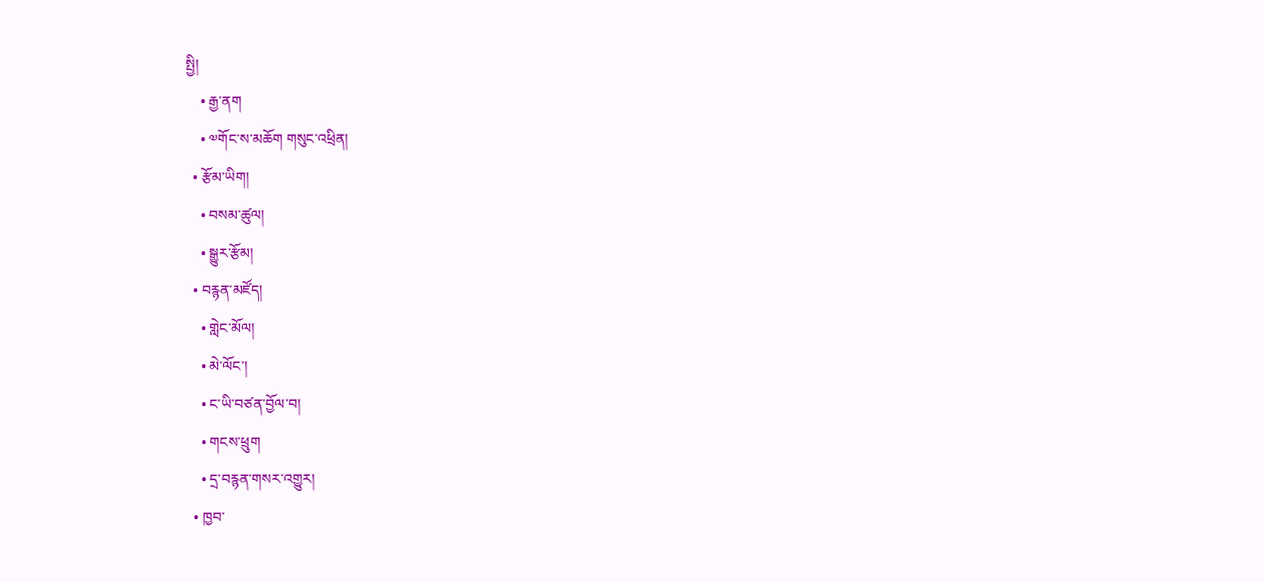སྤྱི།
    • རྒྱ་ནག
    • ༧གོང་ས་མཆོག གསུང་འཕྲིན།
  • རྩོམ་ཡིག།
    • བསམ་ཚུལ།
    • སྒྱུར་རྩོམ།
  • བརྙན་མཛོད།
    • གླེང་མོལ།
    • མེ་ལོང་།
    • ང་ཡི་བཙན་བྱོལ་བ།
    • གངས་ཕྲུག
    • དྲ་བརྙན་གསར་འགྱུར།
  • ཁྱབ་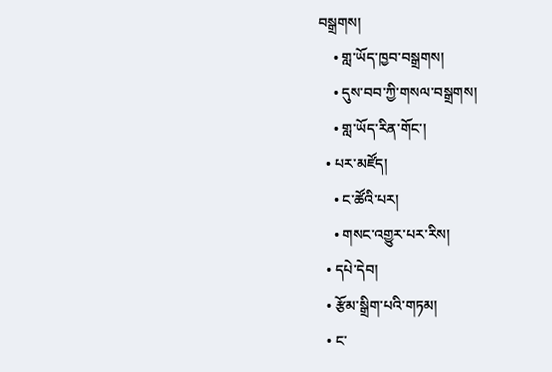བསྒྲགས།
    • གླ་ཡོད་ཁྱབ་བསྒྲགས།
    • དུས་བབ་ཀྱི་གསལ་བསྒྲགས།
    • གླ་ཡོད་རིན་གོང་།
  • པར་མཛོད།
    • ང་ཚོའི་པར།
    • གསང་འགྱུར་པར་རིས།
  • དཔེ་དེབ།
  • རྩོམ་སྒྲིག་པའི་གཏམ།
  • ང་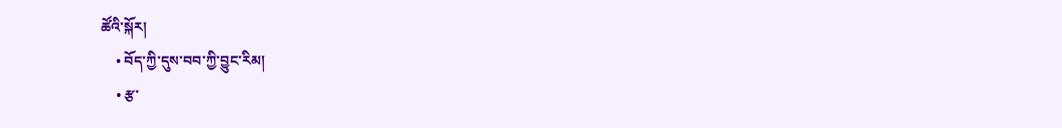ཚོའི་སྐོར།
    • བོད་ཀྱི་དུས་བབ་ཀྱི་བྱུང་རིམ།
    • རྩ་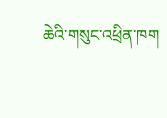ཆེའི་གསུང་འཕྲིན་ཁག